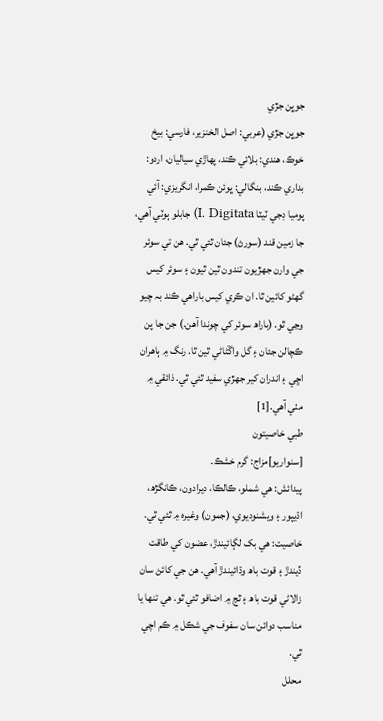جوڀن جڙي
جوڀن جڙي (عربي: اصل الخنزير، فارسي: بيخ خوڪ، هندي: بلائي ڪند، پھاڙي سياليان، اردو: بداري ڪند، بنگالي: ڀوئن ڪمرا، انگريزي: آئي پوميا ڊجي ٽيٽا I. Digitata) جابلو ٻوٽي آهي، جا زمين قند (سورڻ) جئان ٿئي ٿي. هن تي سوئر جي وارن جھڙيون تندون ٿين ٿيون ۽ سوئر کيس گهڻو کائين ٿا. ان ڪري کيس باراهي ڪند بہ چيو وڃي ٿو. (باراھ سوئر کي چوندا آهن.) جن جا پن ڪچالن جئان ۽ گل واڱڻاڻي ٿين ٿا. رنگ ۾ ٻاهران اڇي ۽ اندران کير جھڙي سفيد ٿئي ٿي. ذائقي ۾ مٺي آهي.[1]
طبي خاصيتون
[سنواريو]مزاج: گرم خشڪ.
پيدائش: هي شملو، ڪالڪا، ديرادون، ڪانگڙھ، اڌيپور ۽ ويشنوديوي، (جمون) وغيره ۾ ٿئي ٿي.
خاصيت: هي بک لڳائيندڙ، عضون کي طاقت ڏيندڙ ۽ قوت باھ وڌائيندڙ آهي. هن جي کائڻ سان زالاڻي قوت باھ ۽ ٿڃ ۾ اضافو ٿئي ٿو. هي تنھا يا مناسب دوائن سان سفوف جي شڪل ۾ ڪم اچي ٿي.
محلل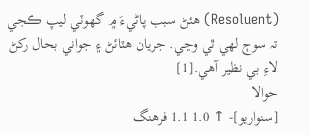(Resoluent) هئڻ سبب پاڻيءَ ۾ گهوٽي ليپ ڪجي تہ سوڄ لھي ٿي وڃي. جريان هٽائڻ ۽ جواني بحال رکڻ لاءِ بي نظير آهي.[1]
حوالا
[سنواريو]- ↑ 1.0 1.1 فرھنگ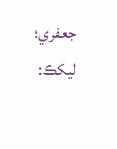جعفري؛ ليکڪ: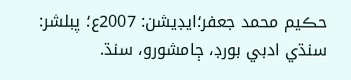حڪيم محمد جعفر؛ايڊيشن: 2007ع؛ پبلشر: سنڌي ادبي بورڊ، ڄامشورو، سنڌ.